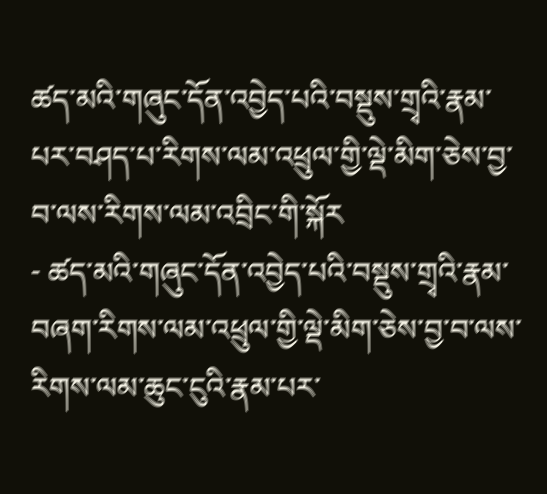ཚད་མའི་གཞུང་དོན་འབྱེད་པའི་བསྡུས་གྲྭའི་རྣམ་པར་བཤད་པ་རིགས་ལམ་འཕྲུལ་གྱི་ལྡེ་མིག་ཅེས་བྱ་བ་ལས་རིགས་ལམ་འབྲིང་གི་སྐོར
- ཚད་མའི་གཞུང་དོན་འབྱེད་པའི་བསྡུས་གྲྭའི་རྣམ་བཞག་རིགས་ལམ་འཕྲུལ་གྱི་ལྡེ་མིག་ཅེས་བྱ་བ་ལས་རིགས་ལམ་ཆུང་ངུའི་རྣམ་པར་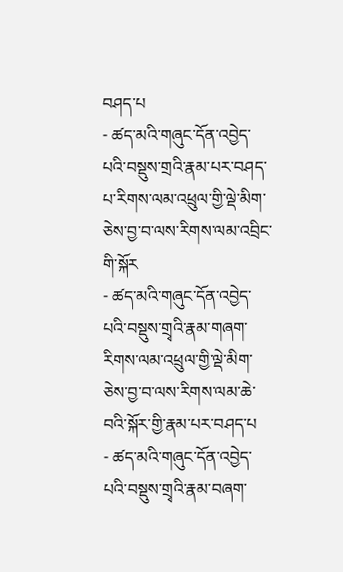བཤད་པ
- ཚད་མའི་གཞུང་དོན་འབྱེད་པའི་བསྡུས་གྲའི་རྣམ་པར་བཤད་པ་རིགས་ལམ་འཕྲུལ་གྱི་ལྡེ་མིག་ཅེས་བྱ་བ་ལས་རིགས་ལམ་འབྲིང་གི་སྐོར
- ཚད་མའི་གཞུང་དོན་འབྱེད་པའི་བསྡུས་གྲྭའི་རྣམ་གཞག་རིགས་ལམ་འཕྲུལ་གྱི་ལྡེ་མིག་ཅེས་བྱ་བ་ལས་རིགས་ལམ་ཆེ་བའི་སྐོར་གྱི་རྣམ་པར་བཤད་པ
- ཚད་མའི་གཞུང་དོན་འབྱེད་པའི་བསྡུས་གྲྭའི་རྣམ་བཞག་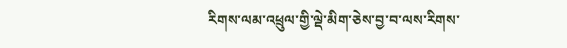རིགས་ལམ་འཕྲུལ་གྱི་ལྡེ་མིག་ཅེས་བྱ་བ་ལས་རིགས་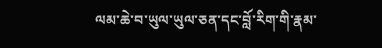ལམ་ཆེ་བ་ཡུལ་ཡུལ་ཅན་དང་བློ་རིག་གི་རྣམ་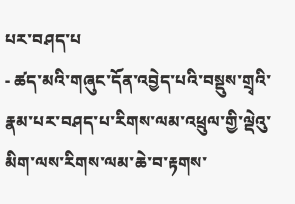པར་བཤད་པ
- ཚད་མའི་གཞུང་དོན་འབྱེད་པའི་བསྡུས་གྲྭའི་རྣམ་པར་བཤད་པ་རིགས་ལམ་འཕྲུལ་གྱི་ལྡེའུ་མིག་ལས་རིགས་ལམ་ཆེ་བ་རྟགས་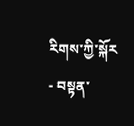རིགས་ཀྱི་སྐོར
- བསྟན་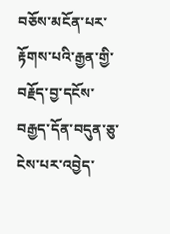བཅོས་མངོན་པར་རྟོགས་པའི་རྒྱན་གྱི་བརྗོད་བྱ་དངོས་བརྒྱད་དོན་བདུན་ཅུ་ངེས་པར་འབྱེད་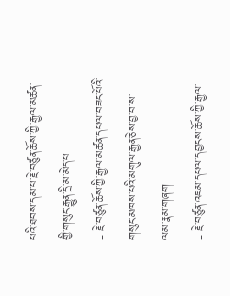པའི་ཐབས་དམ་པ་རྗེ་བཙུན་ཆོས་ཀྱི་རྒྱལ་མཚན་གྱི་གསུང་རྒྱུན་དྲི་མ་མེད་པ
- རྗེ་བཙུན་ཆོས་ཀྱི་རྒྱལ་མཚན་དཔལ་བཟང་པོའི་གསུང་མཁས་པའི་མགུལ་རྒྱན་ཅེས་བྱ་བ་ས་ལམ་རྣམ་གཞག
- རྗེ་བཙུན་འཇམ་དཔལ་དབྱངས་ཆོས་ཀྱི་རྒྱལ་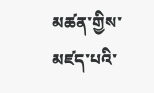མཚན་གྱིས་མཛད་པའི་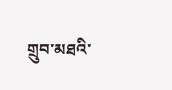གྲུབ་མཐའི་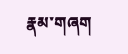རྣམ་གཞག